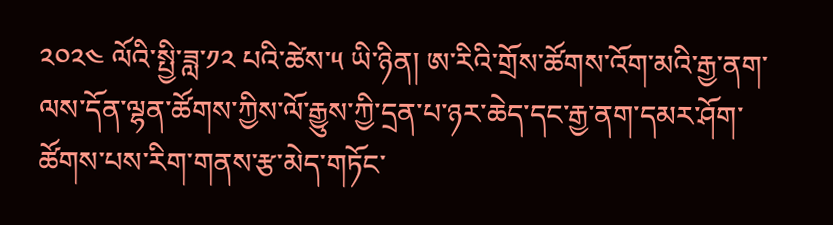༢༠༢༤ ལོའི་སྤྱི་ཟླ་༡༢ པའི་ཚེས་༥ ཡི་ཉིན། ཨ་རིའི་གྲོས་ཚོགས་འོག་མའི་རྒྱ་ནག་ལས་དོན་ལྷན་ཚོགས་ཀྱིས་ལོ་རྒྱུས་ཀྱི་དྲན་པ་ཉར་ཆེད་དང་རྒྱ་ནག་དམར་ཤོག་ཚོགས་པས་རིག་གནས་རྩ་མེད་གཏོང་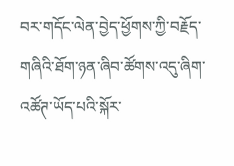བར་གདོང་ལེན་བྱེད་ཕྱོགས་ཀྱི་བརྗོད་གཞིའི་ཐོག་ཉན་ཞིབ་ཚོགས་འདུ་ཞིག་འཚོཊ་ཡོད་པའི་སྐོར་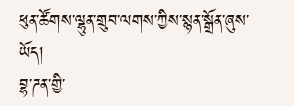ཕུན་ཚོགས་ལྷུན་གྲུབ་ལགས་ཀྱིས་སྙན་སྒྲོན་ཞུས་ཡོད།
བྷ་ཌན་གྱི་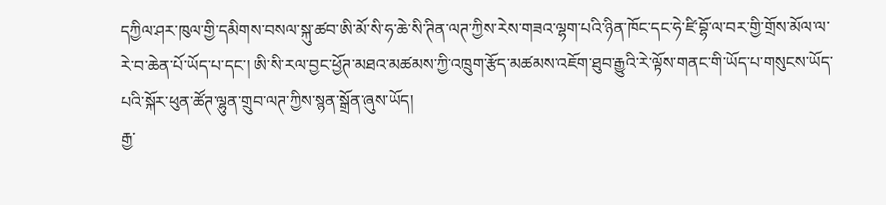དཀྱིལ་ཤར་ཁུལ་གྱི་དམིགས་བསལ་སྐུ་ཚབ་ཨི་མོ་སི་ཧ་ཆེ་སི་ཊིན་ལཊ་ཀྱིས་རེས་གཟའ་ལྷག་པའི་ཉིན་ཁོང་དང་ཧེ་ཛི་བྷོ་ལ་བར་གྱི་གྲོས་མོལ་ལ་རེ་བ་ཆེན་པོ་ཡོད་པ་དང་། ཨི་སི་རལ་བྱང་ཕྱོཊ་མཐའ་མཚམས་ཀྱི་འཁྲུག་རྩོད་མཚམས་འཇོག་ཐུབ་རྒྱུའི་རེ་ལྟོས་གནང་གི་ཡོད་པ་གསུངས་ཡོད་པའི་སྐོར་ཕུན་ཚོཊ་ལྷུན་གྲུབ་ལཊ་ཀྱིས་སྙན་སྒྲོན་ཞུས་ཡོད།
རྒྱ་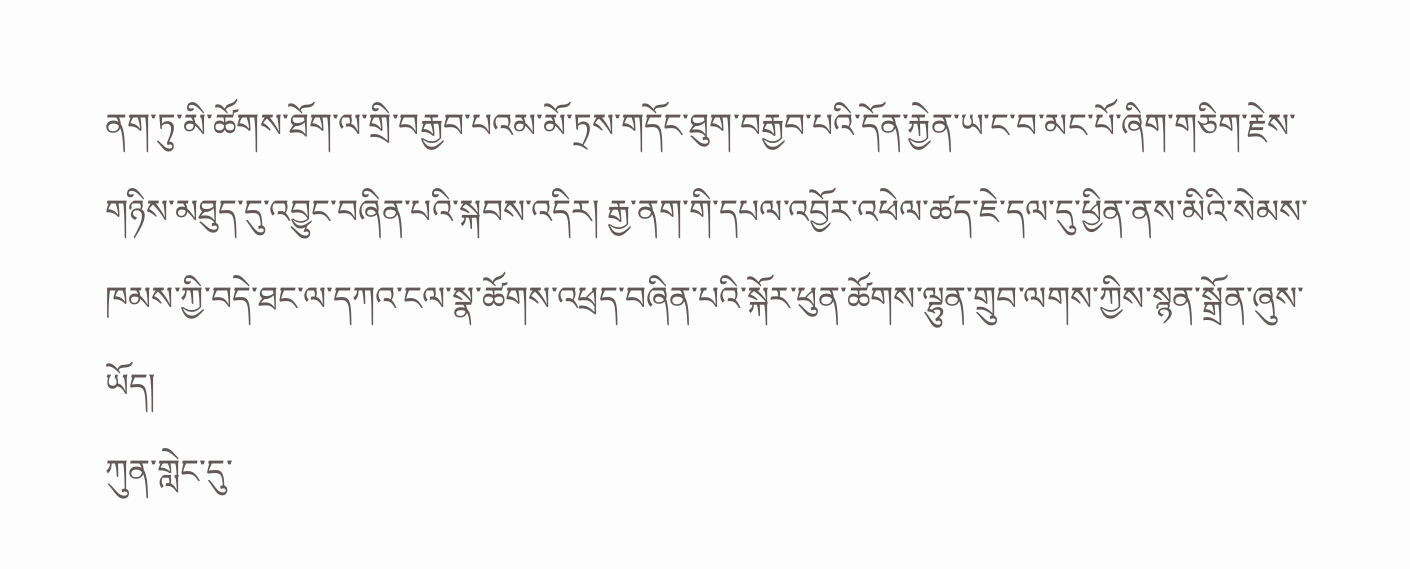ནག་ཏུ་མི་ཚོགས་ཐོག་ལ་གྲི་བརྒྱབ་པའམ་མོ་ཏྲས་གདོང་ཐུག་བརྒྱབ་པའི་དོན་རྐྱེན་ཡ་ང་བ་མང་པོ་ཞིག་གཅིག་རྗེས་གཉིས་མཐུད་དུ་འབྱུང་བཞིན་པའི་སྐབས་འདིར། རྒྱ་ནག་གི་དཔལ་འབྱོར་འཕེལ་ཚད་ཇེ་དལ་དུ་ཕྱིན་ནས་མིའི་སེམས་ཁམས་ཀྱི་བདེ་ཐང་ལ་དཀའ་ངལ་སྣ་ཚོགས་འཕྲད་བཞིན་པའི་སྐོར་ཕུན་ཚོགས་ལྷུན་གྲུབ་ལགས་ཀྱིས་སྙན་སྒྲོན་ཞུས་ཡོད།
ཀུན་གླེང་དུ་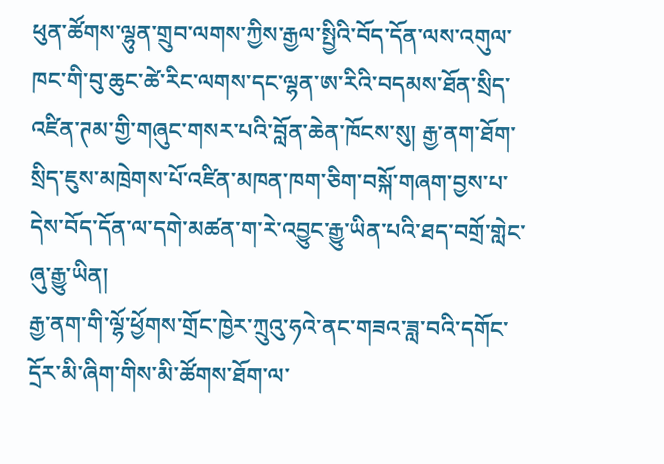ཕུན་ཚོགས་ལྷུན་གྲུབ་ལགས་ཀྱིས་རྒྱལ་སྤྱིའི་བོད་དོན་ལས་འགུལ་ཁང་གི་བུ་ཆུང་ཚེ་རིང་ལགས་དང་ལྷན་ཨ་རིའི་བདམས་ཐོན་སྲིད་འཛིན་ཊམ་གྱི་གཞུང་གསར་པའི་བློན་ཆེན་ཁོངས་སུ། རྒྱ་ནག་ཐོག་སྲིད་ཇུས་མཁྲེགས་པོ་འཛིན་མཁན་ཁག་ཅིག་བསྐོ་གཞག་བྱས་པ་དེས་བོད་དོན་ལ་དགེ་མཚན་ག་རེ་འབྱུང་རྒྱུ་ཡིན་པའི་ཐད་བགྲོ་གླེང་ཞུ་རྒྱུ་ཡིན།
རྒྱ་ནག་གི་ལྷོ་ཕྱོགས་གྲོང་ཁྱེར་ཀྲུའུ་ཧའེ་ནང་གཟའ་ཟླ་བའི་དགོང་དྲོར་མི་ཞིག་གིས་མི་ཚོགས་ཐོག་ལ་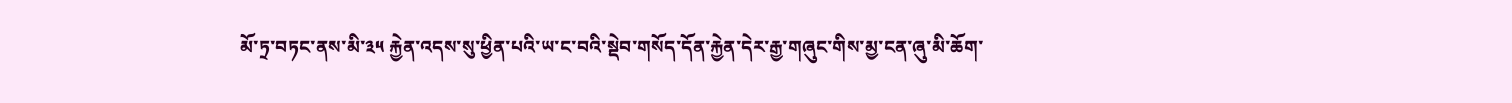མོ་ཏྲ་བཏང་ནས་མི་༣༥ རྐྱེན་འདས་སུ་ཕྱིན་པའི་ཡ་ང་བའི་སྡེབ་གསོད་དོན་རྐྱེན་དེར་རྒྱ་གཞུང་གིས་མྱ་ངན་ཞུ་མི་ཆོག་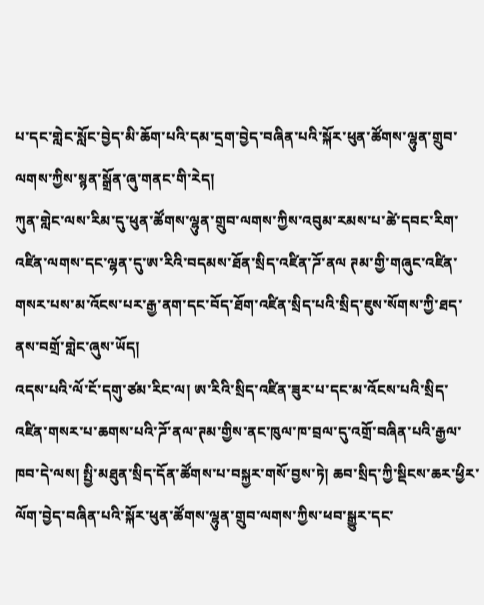པ་དང་གླེང་སློང་བྱེད་མི་ཆོག་པའི་དམ་དྲག་བྱེད་བཞིན་པའི་སྐོར་ཕུན་ཚོགས་ལྷུན་གྲུབ་ལགས་ཀྱིས་སྙན་སྒྲོན་ཞུ་གནང་གི་རེད།
ཀུན་གླེང་ལས་རིམ་དུ་ཕུན་ཚོགས་ལྷུན་གྲུབ་ལགས་ཀྱིས་འབུམ་རམས་པ་ཚེ་དབང་རིག་འཛིན་ལགས་དང་ལྷན་དུ་ཨ་རིའི་བདམས་ཐོན་སྲིད་འཛིན་ཌོ་ནལ ཊམ་གྱི་གཞུང་འཛིན་གསར་པས་མ་འོངས་པར་རྒྱ་ནག་དང་བོད་ཐོག་འཛིན་སྲིད་པའི་སྲིད་ཇུས་སོགས་ཀྱི་ཐད་ནས་བགྲོ་གླེང་ཞུས་ཡོད།
འདས་པའི་ལོ་ངོ་དགུ་ཙམ་རིང་ལ། ཨ་རིའི་སྲིད་འཛིན་ཟུར་པ་དང་མ་འོངས་པའི་སྲིད་འཛིན་གསར་པ་ཆགས་པའི་ཌོ་ནལ་ཊམ་གྱིས་ནང་ཁུལ་ཁ་བྲལ་དུ་འགྲོ་བཞིན་པའི་རྒྱལ་ཁབ་དེ་ལས། སྤྱི་མཐུན་སྲིད་དོན་ཚོགས་པ་བསྐྱར་གསོ་བྱས་ཏེ། ཆབ་སྲིད་ཀྱི་སྡིངས་ཆར་ཕྱིར་ལོག་བྱེད་བཞིན་པའི་སྐོར་ཕུན་ཚོགས་ལྷུན་གྲུབ་ལགས་ཀྱིས་ཕབ་སྒྱུར་དང་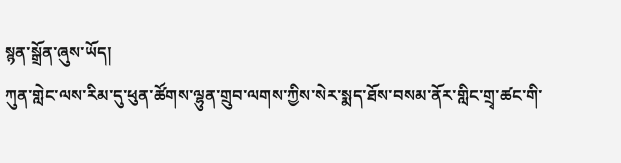སྙན་སྒྲོན་ཞུས་ཡོད།
ཀུན་གླེང་ལས་རིམ་དུ་ཕུན་ཚོགས་ལྷུན་གྲུབ་ལགས་ཀྱིས་སེར་སྨད་ཐོས་བསམ་ནོར་གླིང་གྲྭ་ཚང་གི་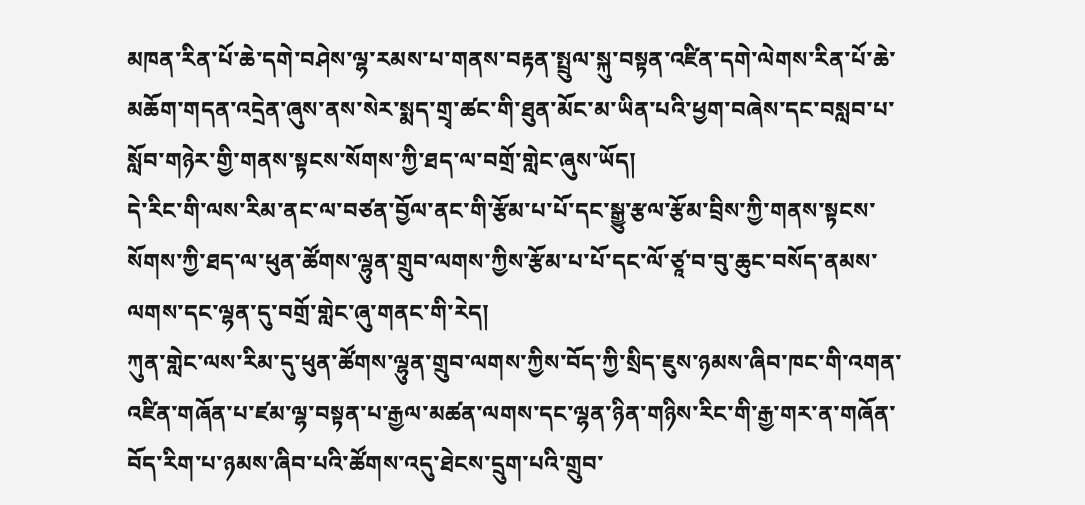མཁན་རིན་པོ་ཆེ་དགེ་བཤེས་ལྷ་རམས་པ་གནས་བརྟན་སྤྲུལ་སྐུ་བསྟན་འཛིན་དགེ་ལེགས་རིན་པོ་ཆེ་མཆོག་གདན་འདྲེན་ཞུས་ནས་སེར་སྨད་གྲྭ་ཚང་གི་ཐུན་མོང་མ་ཡིན་པའི་ཕྱག་བཞེས་དང་བསླབ་པ་སློབ་གཉེར་གྱི་གནས་སྟངས་སོགས་ཀྱི་ཐད་ལ་བགྲོ་གླེང་ཞུས་ཡོད།
དེ་རིང་གི་ལས་རིམ་ནང་ལ་བཙན་བྱོལ་ནང་གི་རྩོམ་པ་པོ་དང་སྒྱུ་རྩལ་རྩོམ་བྲིས་ཀྱི་གནས་སྟངས་སོགས་ཀྱི་ཐད་ལ་ཕུན་ཚོགས་ལྷུན་གྲུབ་ལགས་ཀྱིས་རྩོམ་པ་པོ་དང་ལོ་ཙཱ་བ་བུ་ཆུང་བསོད་ནམས་ལགས་དང་ལྷན་དུ་བགྲོ་གླེང་ཞུ་གནང་གི་རེད།
ཀུན་གླེང་ལས་རིམ་དུ་ཕུན་ཚོགས་ལྷུན་གྲུབ་ལགས་ཀྱིས་བོད་ཀྱི་སྲིད་ཇུས་ཉམས་ཞིབ་ཁང་གི་འགན་འཛིན་གཞོན་པ་ཛམ་ལྷ་བསྟན་པ་རྒྱལ་མཚན་ལགས་དང་ལྷན་ཉིན་གཉིས་རིང་གི་རྒྱ་གར་ན་གཞོན་བོད་རིག་པ་ཉམས་ཞིབ་པའི་ཚོགས་འདུ་ཐེངས་དྲུག་པའི་གྲུབ་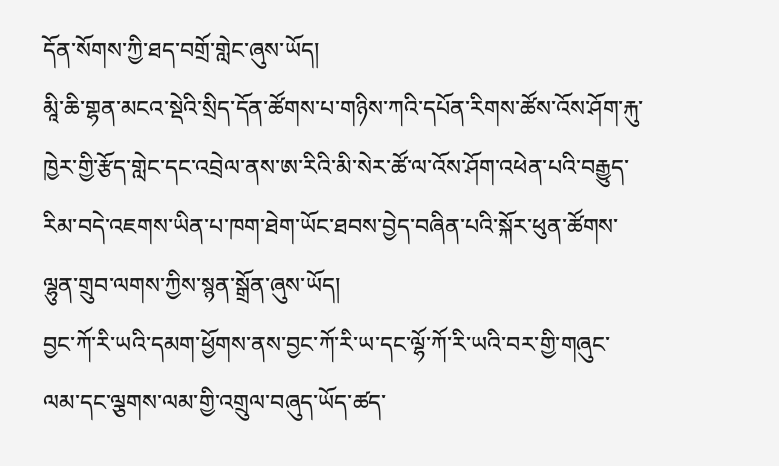དོན་སོགས་ཀྱི་ཐད་བགྲོ་གླེང་ཞུས་ཡོད།
མཱི་ཆི་གྷན་མངའ་སྡེའི་སྲིད་དོན་ཚོགས་པ་གཉིས་ཀའི་དཔོན་རིགས་ཚོས་འོས་ཤོག་རྐུ་ཁྱེར་གྱི་རྩོད་གླེང་དང་འབྲེལ་ནས་ཨ་རིའི་མི་སེར་ཚོ་ལ་འོས་ཤོག་འཕེན་པའི་བརྒྱུད་རིམ་བདེ་འཇགས་ཡིན་པ་ཁག་ཐེག་ཡོང་ཐབས་བྱེད་བཞིན་པའི་སྐོར་ཕུན་ཚོགས་ལྷུན་གྲུབ་ལགས་ཀྱིས་སྙན་སྒྲོན་ཞུས་ཡོད།
བྱང་ཀོ་རི་ཡའི་དམག་ཕྱོགས་ནས་བྱང་ཀོ་རི་ཡ་དང་ལྷོ་ཀོ་རི་ཡའི་བར་གྱི་གཞུང་ལམ་དང་ལྕགས་ལམ་གྱི་འགྲུལ་བཞུད་ཡོད་ཚད་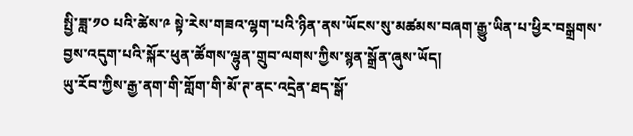སྤྱི་ཟླ་༡༠ པའི་ཚེས་༩ སྟེ་རེས་གཟའ་ལྷག་པའི་ཉིན་ནས་ཡོངས་སུ་མཚམས་བཞག་རྒྱུ་ཡིན་པ་ཕྱིར་བསྒྲགས་བྱས་འདུག་པའི་སྐོར་ཕུན་ཚོགས་ལྷུན་གྲུབ་ལགས་ཀྱིས་སྙན་སྒྲོན་ཞུས་ཡོད།
ཡུ་རོབ་ཀྱིས་རྒྱ་ནག་གི་གློག་གི་མོ་ཊ་ནང་འདྲེན་ཐད་སྒོ་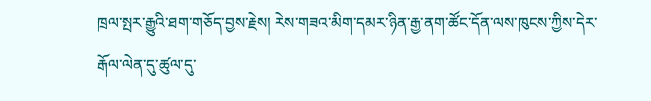ཁྲལ་སྤར་རྒྱུའི་ཐག་གཅོད་བྱས་རྗེས། རེས་གཟའ་མིག་དམར་ཉིན་རྒྱ་ནག་ཚོང་དོན་ལས་ཁུངས་ཀྱིས་དེར་རྒོལ་ལེན་དུ་ཚུལ་དུ་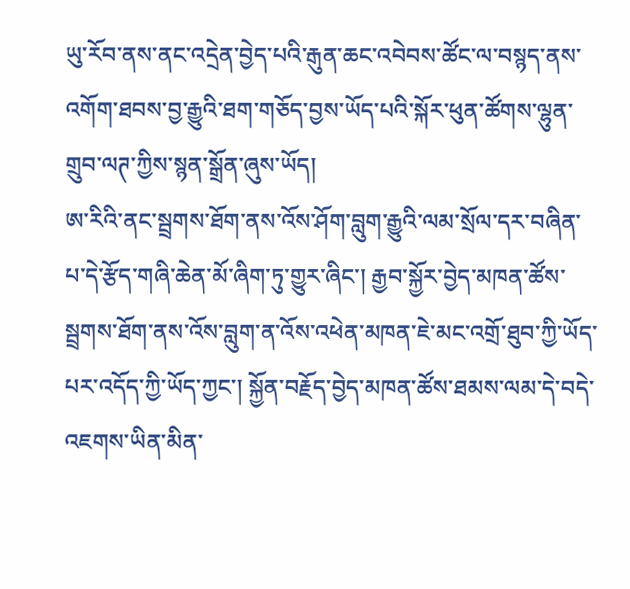ཡུ་རོབ་ནས་ནང་འདྲེན་བྱེད་པའི་རྒུན་ཆང་འབེབས་ཚོང་ལ་བསྙད་ནས་འགོག་ཐབས་བྱ་རྒྱུའི་ཐག་གཅོད་བྱས་ཡོད་པའི་སྐོར་ཕུན་ཚོགས་ལྷུན་གྲུབ་ལཊ་ཀྱིས་སྙན་སྒྲོན་ཞུས་ཡོད།
ཨ་རིའི་ནང་སྦྲགས་ཐོག་ནས་འོས་ཤོག་བླུག་རྒྱུའི་ལམ་སྲོལ་དར་བཞིན་པ་དེ་རྩོད་གཞི་ཆེན་མོ་ཞིག་ཏུ་གྱུར་ཞིང་། རྒྱབ་སྐྱོར་བྱེད་མཁན་ཚོས་སྦྲགས་ཐོག་ནས་འོས་བླུག་ན་འོས་འཕེན་མཁན་ཇེ་མང་འགྲོ་ཐུབ་ཀྱི་ཡོད་པར་འདོད་ཀྱི་ཡོད་ཀྱང་། སྐྱོན་བརྗོད་བྱེད་མཁན་ཚོས་ཐམས་ལམ་དེ་བདེ་འཇགས་ཡིན་མིན་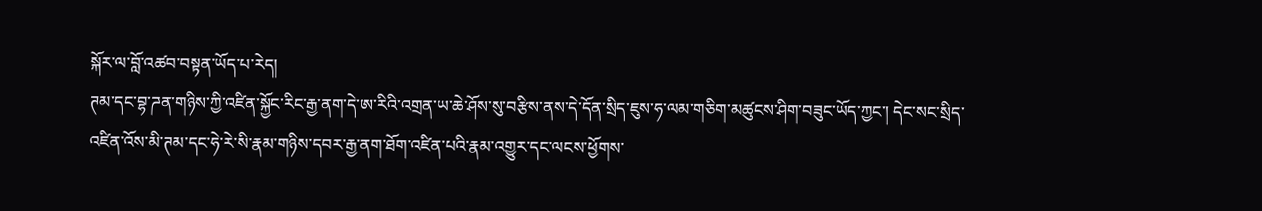སྐོར་ལ་བློ་འཚབ་བསྟན་ཡོད་པ་རེད།
ཊམ་དང་བྷ་ཌན་གཉིས་ཀྱི་འཛིན་སྐྱོང་རིང་རྒྱ་ནག་དེ་ཨ་རིའི་འགྲན་ཡ་ཆེ་ཤོས་སུ་བརྩིས་ནས་དེ་དོན་སྲིད་ཇུས་ཧ་ལམ་གཅིག་མཚུངས་ཤིག་བཟུང་ཡོད་ཀྱང་། དེང་སང་སྲིད་འཛིན་འོས་མི་ཊམ་དང་ཧེ་རེ་སི་རྣམ་གཉིས་དབར་རྒྱ་ནག་ཐོག་འཛིན་པའི་རྣམ་འགྱུར་དང་ལངས་ཕྱོགས་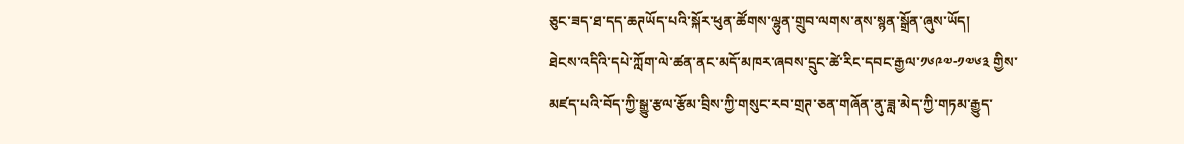ཅུང་ཟད་ཐ་དད་ཆཊཡོད་པའི་སྐོར་ཕུན་ཚོགས་ལྷུན་གྲུབ་ལགས་ནས་སྙན་སྒྲོན་ཞུས་ཡོད།
ཐེངས་འདིའི་དཔེ་ཀློག་ལེ་ཚན་ནང་མདོ་མཁར་ཞབས་དྲུང་ཚེ་རིང་དབང་རྒྱལ་༡༦༩༧-༡༧༦༣ གྱིས་མཛད་པའི་བོད་ཀྱི་སྒྱུ་རྩལ་རྩོམ་བྲིས་ཀྱི་གསུང་རབ་གྲཊ་ཅན་གཞོན་ནུ་ཟླ་མེད་ཀྱི་གཏམ་རྒྱུད་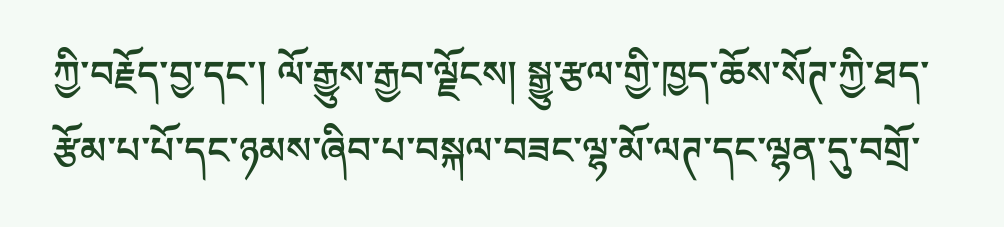ཀྱི་བརྗོད་བྱ་དང་། ལོ་རྒྱུས་རྒྱབ་ལྗོངས། སྒྱུ་རྩལ་གྱི་ཁྱད་ཆོས་སོཊ་ཀྱི་ཐད་རྩོམ་པ་པོ་དང་ཉམས་ཞིབ་པ་བསྐལ་བཟང་ལྷ་མོ་ལཊ་དང་ལྷན་དུ་བགྲོ་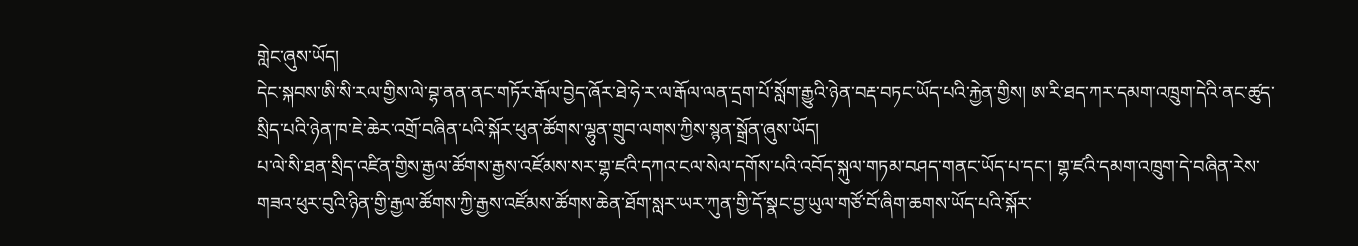གླེང་ཞུས་ཡོད།
དེང་སྐབས་ཨི་སི་རལ་གྱིས་ལེ་བྷ་ནན་ནང་གཏོར་རྒོལ་བྱེད་ཞོར་ཐེ་ཧེ་ར་ལ་རྒོལ་ལན་དྲག་པོ་སློག་རྒྱུའི་ཉེན་བརྡ་བཏང་ཡོད་པའི་རྐྱེན་གྱིས། ཨ་རི་ཐད་ཀར་དམག་འཁྲུག་དེའི་ནང་ཚུད་སྲིད་པའི་ཉེན་ཁ་ཇེ་ཆེར་འགྲོ་བཞིན་པའི་སྐོར་ཕུན་ཚོགས་ལྷུན་གྲུབ་ལགས་ཀྱིས་སྙན་སྒྲོན་ཞུས་ཡོད།
པ་ལེ་སི་ཐན་སྲིད་འཛིན་གྱིས་རྒྱལ་ཚོགས་རྒྱས་འཛོམས་སར་གྷ་ཛའི་དཀའ་ངལ་སེལ་དགོས་པའི་འབོད་སྐུལ་གཏམ་བཤད་གནང་ཡོད་པ་དང་། གྷ་ཛའི་དམག་འཁྲུག་དེ་བཞིན་རེས་གཟའ་ཕུར་བུའི་ཉིན་གྱི་རྒྱལ་ཚོགས་ཀྱི་རྒྱས་འཛོམས་ཚོགས་ཆེན་ཐོག་སླར་ཡར་ཀུན་གྱི་དོ་སྣང་བྱ་ཡུལ་གཙོ་བོ་ཞིག་ཆགས་ཡོད་པའི་སྐོར་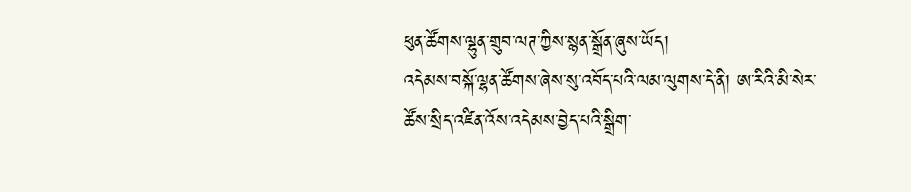ཕུན་ཚོགས་ལྷུན་གྲུབ་ལཊ་ཀྱིས་སྙན་སྒྲོན་ཞུས་ཡོད།
འདེམས་བསྐོ་ལྷན་ཚོགས་ཞེས་སུ་འབོད་པའི་ལམ་ལུགས་དེ་ནི། ཨ་རིའི་མི་སེར་ཚོས་སྲིད་འཛིན་འོས་འདེམས་བྱེད་པའི་སྒྲིག་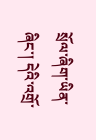སྲོལ་ཞིག་ཡིན་ཞིང་། དེའི་འགྲོ་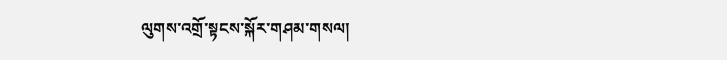ལུགས་འགྲོ་སྟངས་སྐོར་གཤམ་གསལ།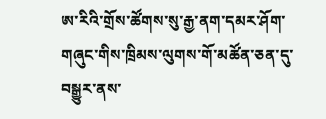ཨ་རིའི་གྲོས་ཚོགས་སུ་རྒྱ་ནག་དམར་ཤོག་གཞུང་གིས་ཁྲིམས་ལུགས་གོ་མཚོན་ཅན་དུ་བསྒྱུར་ནས་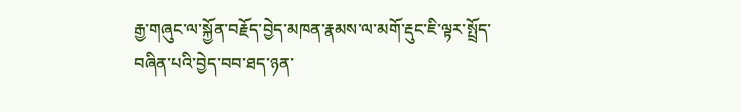རྒྱ་གཞུང་ལ་སྐྱོན་བརྗོད་བྱེད་མཁན་རྣམས་ལ་མགོ་རྡུང་ཇི་ལྟར་སྤྲོད་བཞིན་པའི་བྱེད་བབ་ཐད་ཉན་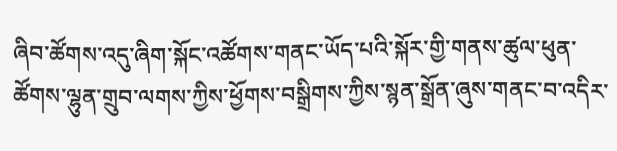ཞིབ་ཚོགས་འདུ་ཞིག་སྐོང་འཚོགས་གནང་ཡོད་པའི་སྐོར་གྱི་གནས་ཚུལ་ཕུན་ཚོགས་ལྷུན་གྲུབ་ལགས་ཀྱིས་ཕྱོགས་བསྒྲིགས་ཀྱིས་སྙན་སྒྲོན་ཞུས་གནང་བ་འདིར་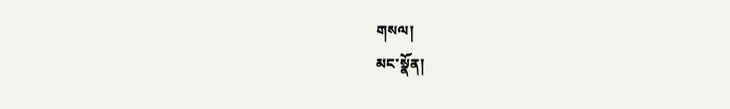གསལ།
མང་སྣོན།